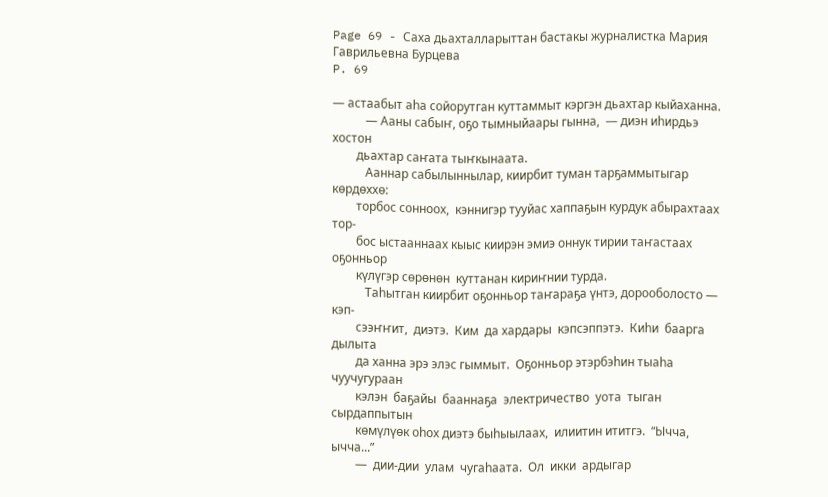Page 69 - Саха дьахталларыттан бастакы журналистка Мария Гаврильевна Бурцева
P. 69

— астаабыт аһа сойорутган куттаммыт кэргэн дьахтар кыйаханна.
           — Ааны сабыҥ, оҕо тымныйаары гынна,  — диэн иһирдьэ хостон
        дьахтар саҥата тыҥкынаата.
           Ааннар сабылыннылар, киирбит туман тарҕаммытыгар көрдөххө:
        торбос сонноох,  кэннигэр тууйас хаппаҕын курдук абырахтаах тор-
        бос ыстааннаах кыыс киирэн эмиэ оннук тирии таҥастаах оҕонньор
        күлүгэр сөрөнөн  куттанан кириҥнии турда.
           Таһытган киирбит оҕонньор таҥараҕа үнтэ, дорооболосто — кэп-
        сээҥҥит,  диэтэ.  Ким  да хардары  кэпсэппэтэ.  Киһи  баарга дылыта
        да ханна эрэ элэс гыммыт.  Оҕонньор этэрбэһин тыаһа чуучугураан
        кэлэн  баҕайы  бааннаҕа  электричество  уота  тыган  сырдаппытын
        көмүлүөк оһох диэтэ быһыылаах,  илиитин ититгэ.  “Ычча,  ычча...”
        —  дии-дии  улам  чугаһаата.  Ол  икки  ардыгар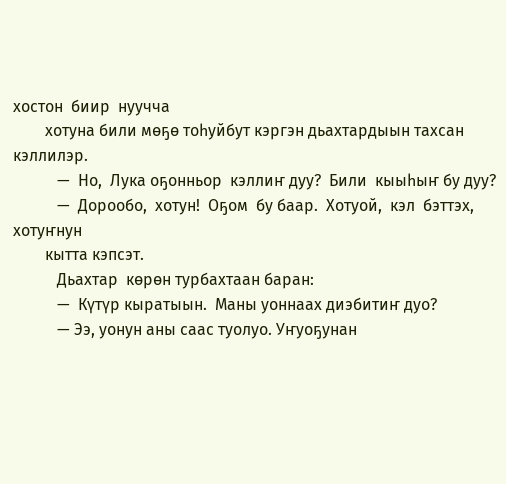хостон  биир  нуучча
        хотуна били мөҕө тоһуйбут кэргэн дьахтардыын тахсан кэллилэр.
           —  Но,  Лука оҕонньор  кэллиҥ дуу?  Били  кыыһыҥ бу дуу?
           —  Дорообо,  хотун!  Оҕом  бу баар.  Хотуой,  кэл  бэттэх,  хотуҥнун
        кытта кэпсэт.
           Дьахтар  көрөн турбахтаан баран:
           —  Күтүр кыратыын.  Маны уоннаах диэбитиҥ дуо?
           — Ээ, уонун аны саас туолуо. Уҥуоҕунан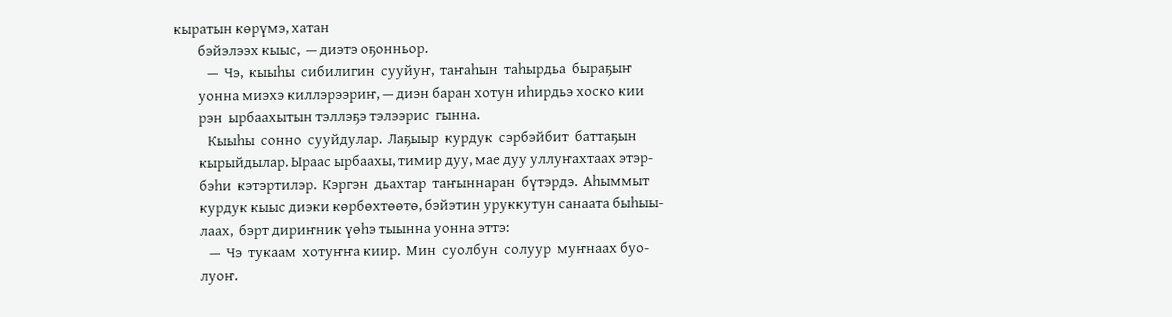кыратын көрүмэ, хатан
        бэйэлээх кыыс,  — диэтэ оҕонньор.
           —  Чэ,  кыыһы  сибилигин  сууйуҥ,  таҥаһын  таһырдьа  быраҕыҥ
        уонна миэхэ киллэрээриҥ, — диэн баран хотун иһирдьэ хоско кии
        рэн  ырбаахытын тэллэҕэ тэлээрис  гынна.
           Кыыһы  сонно  сууйдулар.  Лаҕыыр  курдук  сэрбэйбит  баттаҕын
        кырыйдылар. Ыраас ырбаахы, тимир дуу, мае дуу уллуҥахтаах этэр-
        бэһи  кэтэртилэр.  Кэргэн  дьахтар  таҥыннаран  бүтэрдэ.  Аһыммыт
        курдук кыыс диэки көрбөхтөөтө, бэйэтин уруккутун санаата быһыы-
        лаах,  бэрт дириҥник үөһэ тыынна уонна эттэ:
           —  Чэ  тукаам  хотуҥҥа киир.  Мин  суолбун  солуур  муҥнаах буо-
        луоҥ.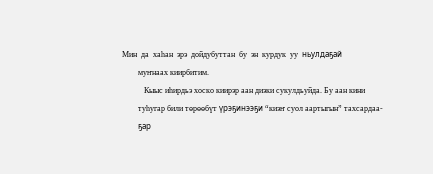Мин  да  хаһан  эрэ  дойдубуттан  бу  эн  курдук  уу  ньулдаҕай
        муҥнаах киирбитим.
           Кыыс иһирдьэ хоско киирэр аан диэки сукулдьуйда. Бу аан кини
        туһугар били төрөөбүт үрэҕинээҕи “киэҥ суол аартыгын” тахсардаа-
        ҕар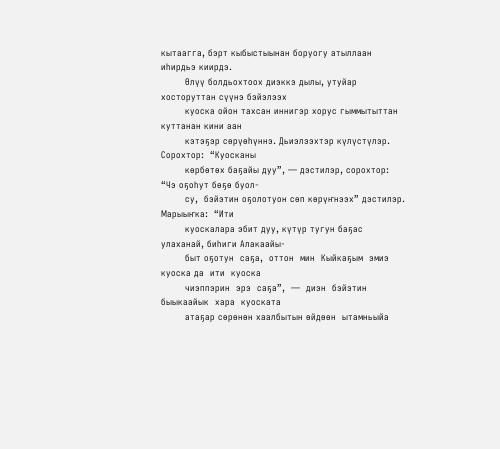кытаагга, бэрт кыбыстыынан боруогу атыллаан иһирдьэ киирдэ.
        Өлүү болдьохтоох диэккэ дылы, утуйар хосторуттан сүүнэ бэйэлээх
        куоска ойон тахсан иннигэр хорус гыммытыттан куттанан кини аан
        кэтэҕэр сөрүөһүннэ. Дьиэлээхтэр күлүстүлэр. Сорохтор:  “Куосканы
        көрбөтөх баҕайы дуу”, — дэстилэр, сорохтор:  “Чэ оҕоһут бөҕө буол-
        су,  бэйэтин оҕолотуон сөп көрүҥнээх” дэстилэр.  Марыыҥка:  “Ити
        куоскалара эбит дуу, күтүр тугун баҕас улаханай, биһиги Алакаайы-
        быт оҕотун  саҕа,  оттон  мин  Кыйкаҕым  эмиэ  куоска да  ити  куоска
        чиэппэрин  эрэ  саҕа”,  —  диэн  бэйэтин  быыкаайык  хара  куоската
        атаҕар сөрөнөн хаалбытын өйдөөн  ытамньыйа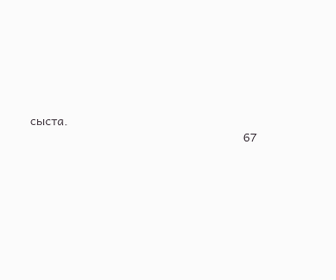сыста.
                                                                       67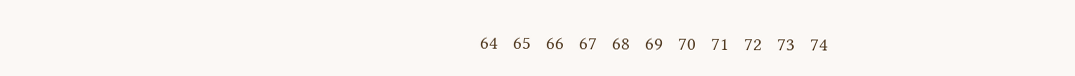64   65   66   67   68   69   70   71   72   73   74